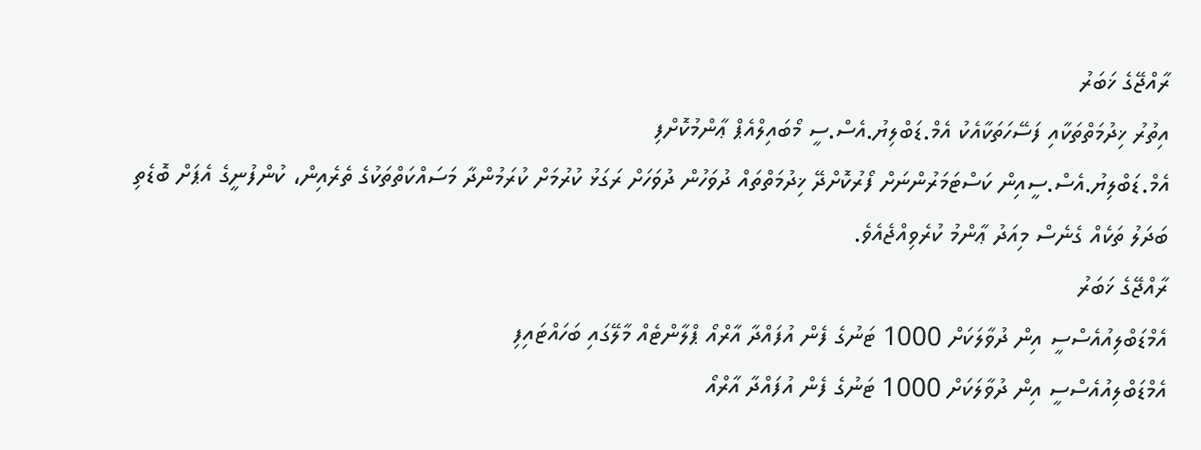ރާއްޖޭގެ ޚަބަރު
އިތުރު ޚިދުމަތްތަކާއި ފަސޭހަތަކާއެކު އެމް.ޑަބްލިޔު.އެސް.ސީ މޯބައިލްއެޕް ޢާންމުކޮށްފި
އެމް.ޑަބްލިޔު.އެސް.ސީއިން ކަސްޓަމަރުންނަށް ފޯރުކޮށްދޭ ޚިދުމަތްތައް ދުވަހުން ދުވަހަށް ރަގަޅު ކުރުމަށް ކުރަމުންދާ މަސައްކަތްތަކުގެ ތެރެއިން، ކުންފުނީގެ އެޕަށް ބޮޑެތި ބަދަލު ތަކެއް ގެނެސް މިއަދު ޢާންމު ކުރެވިއްޖެއެވެ.
ރާއްޖޭގެ ޚަބަރު
އެމްޑަބްލިއުއެސްސީ އިން ދުވާލަކަށް 1000 ޓަނުގެ ފެން އުފައްދާ އާރްއޯ ޕްލާންޓެއް މާލޭގައި ބަހައްޓައިފި
އެމްޑަބްލިއުއެސްސީ އިން ދުވާލަކަށް 1000 ޓަނުގެ ފެން އުފައްދާ އާރްއޯ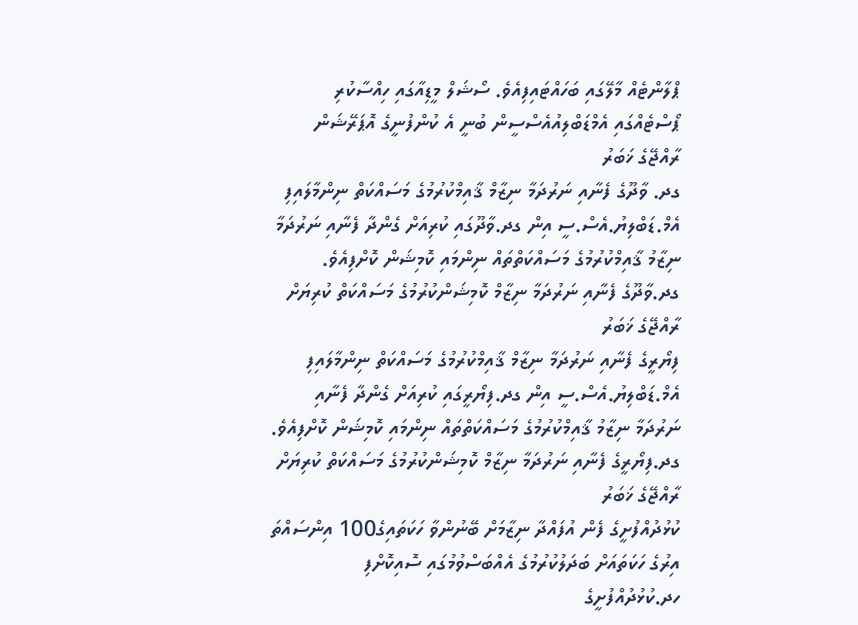ޕްލާންޓެއް މާލޭގައި ބަހައްޓައިފިއެވެ. ސޯޝަލް މީޑިއާގައި ހިއްސާކުރި ޕޯސްޓެއްގައި އެމްޑަބްލިއުއެސްސީން ބުނީ އެ ކުންފުނީގެ އޮޕަރޭޝަން
ރާއްޖޭގެ ޚަބަރު
ގދ. ވާދޫގެ ފެނާއި ނަރުދަމާ ނިޒާމް ޤާއިމްކުރުމުގެ މަސައްކަތް ނިންމާލައިފި
އެމް.ޑަބްލިޔު.އެސް.ސީ އިން ގދ.ވާދޫގައި ކުރިއަށް ގެންދާ ފެނާއި ނަރުދަމާ ނިޒާމު ޤާއިމްކުރުމުގެ މަސައްކަތްތައް ނިންމައި ކޮމިޝަން ކޮށްފިއެވެ. ގދ.ވާދޫގެ ފެނާއި ނަރުދަމާ ނިޒާމް ކޮމިޝަންކުރުމުގެ މަސައްކަތް ކުރިޔަށް
ރާއްޖޭގެ ޚަބަރު
ފިޔޯރީގެ ފެނާއި ނަރުދަމާ ނިޒާމް ޤާއިމްކުރުމުގެ މަސައްކަތް ނިންމާލައިފި
އެމް.ޑަބްލިޔު.އެސް.ސީ އިން ގދ.ފިޔޯރީގައި ކުރިއަށް ގެންދާ ފެނާއި ނަރުދަމާ ނިޒާމު ޤާއިމްކުރުމުގެ މަސައްކަތްތައް ނިންމައި ކޮމިޝަން ކޮށްފިއެވެ. ގދ.ފިޔޯރީގެ ފެނާއި ނަރުދަމާ ނިޒާމް ކޮމިޝަންކުރުމުގެ މަސައްކަތް ކުރިޔަށް
ރާއްޖޭގެ ޚަބަރު
ކުޅުދުއްފުށީގެ ފެން އުފައްދާ ނިޒާމަށް ބޭނުންވާ ހަކަތައިގެ100 އިންސައްތަ އިރުގެ ހަކަތައަށް ބަދަލުކުރުމުގެ އެއްބަސްވުމުގައި ސޮއިކޮށްފި
ހދ.ކުޅުދުއްފުށީގެ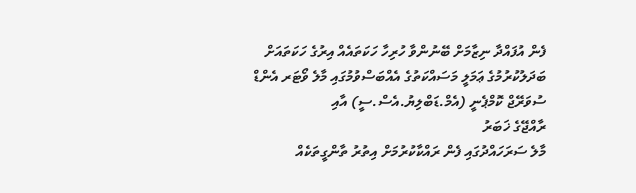ފެން އުފައްދާ ނިޒާމަށް ބޭނުންވާ ހުރިހާ ހަކަތައެއް އިރުގެ ހަކަތައަށް ބަދަލުކުރުމުގެ ޢަމަލީ މަސައްކަތުގެ އެއްބަސްވުމުގައި މާލެ ވޯޓަރ އެންޑް ސުވަރޭޖް ކޮމްޕެނީ (އެމް.ޑަބްލިޔު.އެސް.ސީ) އާއި
ރާއްޖޭގެ ޚަބަރު
މާލެ ސަރަހައްދުގައި ފެން ރައްކާކުރުމަށް އިތުރު ތާންގީތަކެއް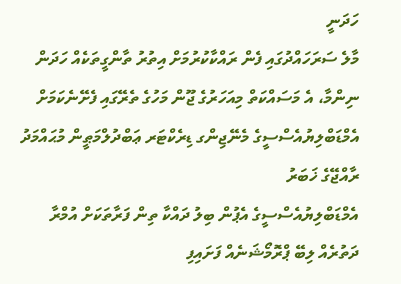ހަދަނީ
މާލެ ސަރަހައްދުގައި ފެން ރައްކާކުރުމަށް އިތުރު ތާންގީތަކެއް ހަދަން ނިންމާ، އެ މަސައްކަތް މިއަހަރުގެ ޖޫން މަހުގެ ތެރޭގައި ފެށޭނެކަމަށް އެމްޑަބްލިޔުއެސްސީގެ މެނޭޖިންގ ޑިރެކްޓަރ ޢަބްދުލްމަޠީން މުޙައްމަދު
ރާއްޖޭގެ ޚަބަރު
އެމްޑަބްލިޔުއެސްސީގެ އެޕުން ބިލު ދައްކާ ތިން ފަރާތަކަށް އުމްރާ ދަތުރެއް ލިބޭ ޕްރޮމޯޝަނެއް ފަށައިފި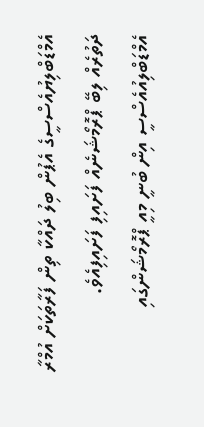އެމްޑަބްލިޔުއެސްސީގެ އެޕުން ބިލު ދައްކާ ތިން ފަރާތަކަށް އުމްރާ ދަތުރެއް ލިބޭ ޕްރޮމޯޝަނެއް ފަށައިފި ފަށައިފިއެވެ. އެމްޑަބްލިއުއެސްސީ އިން ބުނީ މިއީ ޕްރޮމޯޝަންގައި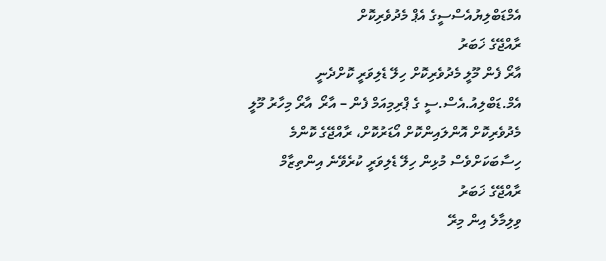އެމްޑަބްލިޔުއެސްސީގެ އެޕް މެދުވެރިކޮށް
ރާއްޖޭގެ ޚަބަރު
އާރޯ ފެން މޫލީ މެދުވެރިކޮށް ހިލޭ ޑެލިވަރީ ކޮށްދެނީ
އެމް.ޑަބްލިއު.އެސް.ސީ ގެ ޕްރިމިއަމް ފެން – އާރޯ  އާރޯ މިހާރު މޫލީ މެދުވެރިކޮށް އޮންލައިންކޮށް އޯޑަރުކޮށް، ރާއްޖޭގެ ކޮންމެ ހިސާބަކަށްވެސް މުޅިން ހިލޭ ޑެލިވަރީ ކުރެވޭނެ އިންތިޒާމް
ރާއްޖޭގެ ޚަބަރު
ވިލިމާލެ އިން މިރޭ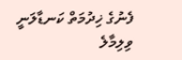ފެނުގެ ޚިދުމަތް ކަނޑާލަނީ
ވިލިމާލެ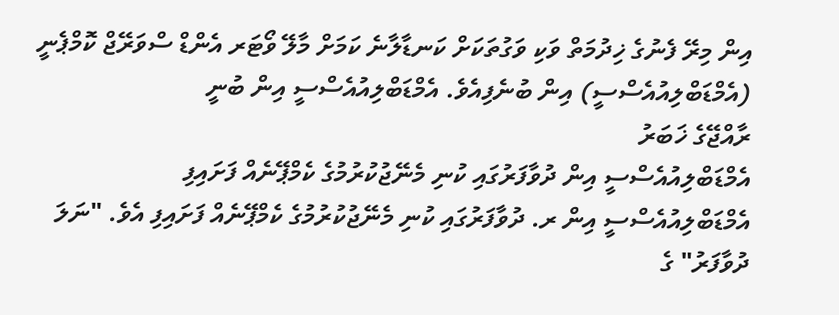އިން މިރޭ ފެނުގެ ޚިދުމަތް ވަކި ވަގުތަކަށް ކަނޑާލާނެ ކަމަށް މާލޭ ވޯޓަރ އެންޑް ސްވަރޭޖް ކޮމްޕެނީ (އެމްޑަބްލިއުއެސްސީ) އިން ބުނެފިއެވެ. އެމްޑަބްލިއުއެސްސީ އިން ބުނީ
ރާއްޖޭގެ ޚަބަރު
އެމްޑަބްލިއުއެސްސީ އިން ދުވާފަރުގައި ކުނި މެނޭޖުކުރުމުގެ ކެމްޕޭނެއް ފަށައިފި
އެމްޑަބްލިއުއެސްސީ އިން ރ. ދުވާފަރުގައި ކުނި މެނޭޖުކުރުމުގެ ކެމްޕޭނެއް ފަށައިފި އެވެ. "ނަލަ ދުވާފަރު" ގެ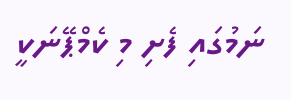ނަމުގައި ފެށި މި ކެމްޕޭނަކީ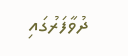ދުވާފަރުގައި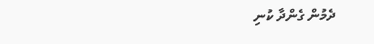ދެމުން ގެންދާ ކުނި